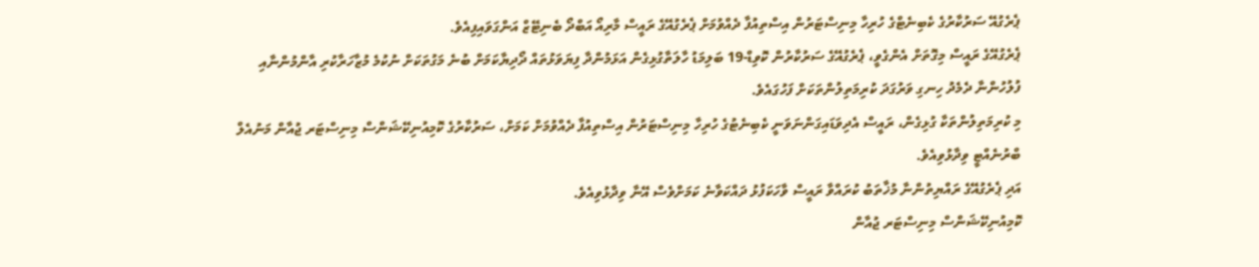ޕެރެގުއޭ ސަރުކާރުގެ ކެބިނެޓްގެ ހުރިހާ މިނިސްޓަރުން އިސްތިއުފާ ދެއްވުމަށް ޕެރެގުއޭގެ ރައީސް މާރިއޯ އަބްދޯ ބެނިޓޭޒް އަންގަވައިފިއެވެ.
ޕެރެގުއޭގެ ރައީސް މިގޮތަށް އެންގެވީ، ޕެރެގުއޭގެ ސަރުކާރުން ކޮވިޑް-19 ބަލިމަޑު ހާލަތާގުޅިގެން އަޅަމުންދާ ފިޔަވަޅުތައް ދޯދިޔާކަމަށް ބުނެ މަގުތަކަށް ނުކުމެ މުޒާހަރާކުރި އާންމުންނާއި ފުލުހުންނާ ދެމެދު ހިނގި ވަރުގަދަ ކުރިމަތިލުންތަކަށް ފަހުގައެވެ.
މި ކުރިމަތިލުންތަކާ ގުޅިގެން، ރައީސް އެދިވަޑައިގަންނަވަނީ ކެބިނެޓުގެ ހުރިހާ މިނިސްޓަރުން އިސްތިއުފާ ދެއްވުމަށް ކަމަށް، ސަރުކާރުގެ ކޮމިއުނިކޭޝަންސް މިނިސްޓަރ ޖުއާން މަނުއެލް ބްރުނެއްޓީ ވިދާޅުވިއެވެ.
އަދި ޕެރެގުއޭގެ ރައްޔިތުންނާ މުޚާތަބު ކުރައްވާ ރައީސް ވާހަކަފުޅު ދައްކަވާނެ ކަމަށްވެސް އޭނާ ވިދާޅުވިއެވެ.
ކޮމިއުނިކޭޝަންސް މިނިސްޓަރ ޖުއާން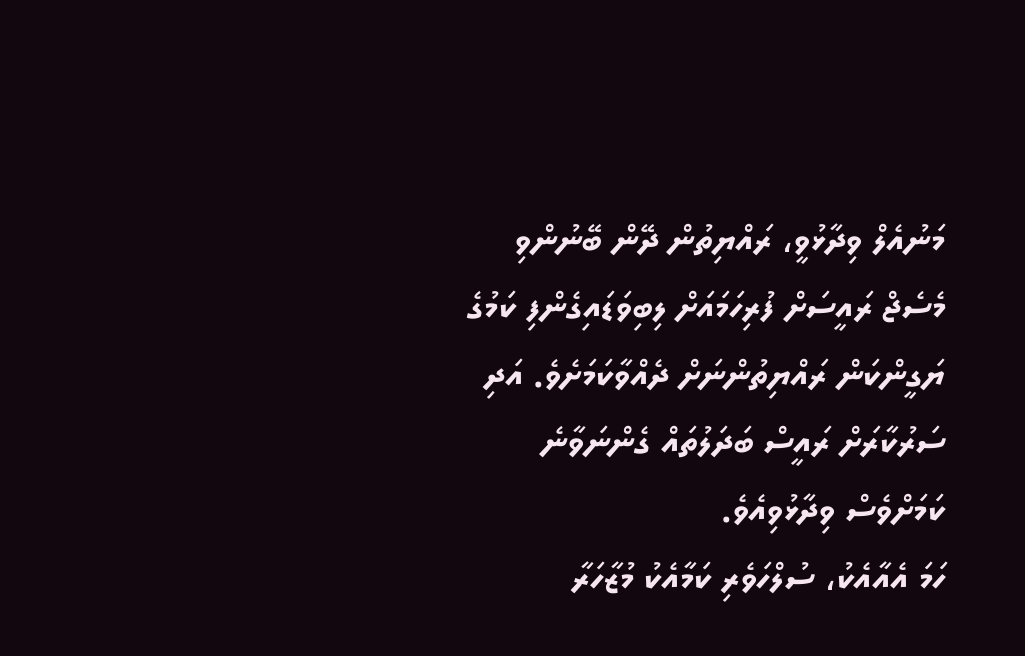މަނުއެލް ވިދާޅުވީ، ރައްޔިތުން ދޭން ބޭނުންވި މެސެޖް ރައީސަށް ފުރިހަމައަށް ލިބިވަޑައިގެންފި ކަމުގެ ޔަގީންކަން ރައްޔިތުންނަށް ދެއްވާކަމަށެވެ. އަދި ސަރުކާރަށް ރައީސް ބަދަލުތައް ގެންނަވާނެ ކަމަށްވެސް ވިދާޅުވިއެވެ.
ހަމަ އެއާއެކު، ސުލްހަވެރި ކަމާއެކު މުޒާހަރާ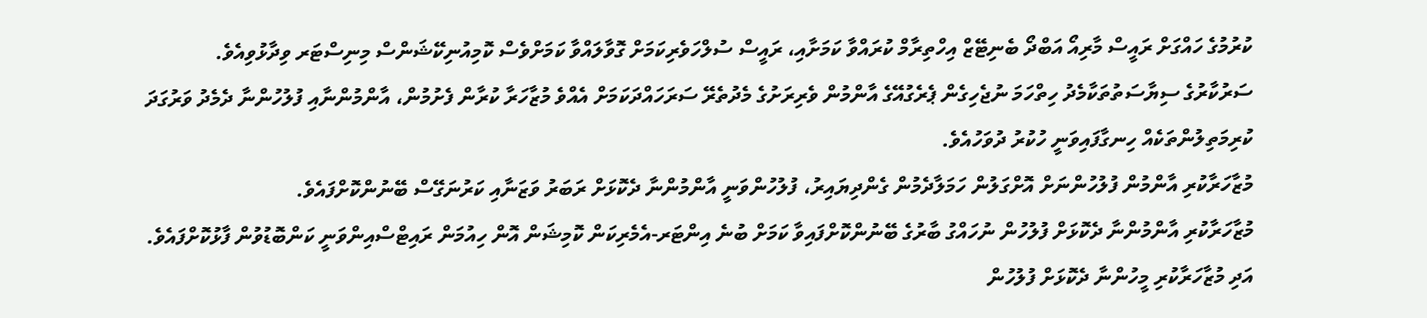ކުރުމުގެ ހައްގަށް ރައީސް މާރިއޯ އަބްދޯ ބެނިޓޭޒް އިހްތިރާމް ކުރައްވާ ކަމަށާއި، ރައީސް ސުލްހަވެރިކަމަށް ގޮވާލައްވާ ކަމަށްވެސް ކޮމިއުނިކޭޝަންސް މިނިސްޓަރ ވިދާޅުވިއެވެ.
ސަރުކާރުގެ ސިޔާސަތުތަކާމެދު ހިތްހަމަ ނުޖެހިގެން ޕެރެގުއޭގެ އާންމުން ވެރިރަށުގެ މެދުތެރޭ ސަރަހައްދަކަމަށް އެއްވެ މުޒާހަރާ ކުރާން ފެށުމުން، އާންމުންނާއި ފުލުހުންނާ ދެމެދު ވަރުގަދަ ކުރިމަތިލުންތަކެއް ހިނގާފައިވަނީ ހުކުރު ދުވަހުއެވެ.
މުޒާހަރާކުރި އާންމުން ފުލުހުންނަށް އޮށްގަލުން ހަމަލާދެމުން ގެންދިޔައިރު، ފުލުހުންވަނީ އާންމުންނާ ދެކޮޅަށް ރަބަރު ވަޒަނާއި ކަރުނަގޭސް ބޭނުންކޮށްފައެވެ.
މުޒާހަރާކުރި އާންމުންނާ ދެކޮޅަށް ފުލުހުން ނުހައްގު ބާރުގެ ބޭނުންކޮށްފައިވާ ކަމަށް ބުނެ އިންޓަރ-އެމެރިކަން ކޮމިޝަން އޮން ހިއުމަން ރައިޓްސްއިންވަނީ ކަންބޮޑުވުން ފާޅުކޮށްފައެވެ.
އަދި މުޒާހަރާކުރި މީހުންނާ ދެކޮޅަށް ފުލުހުން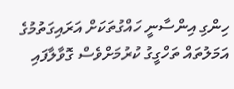ހިންގި އިންސާނީ ހައްގުތަކަށް އަރައިގަތުމުގެ އަމަލުތައް ތަހްގީގު ކުރުމަށްވެސް ގޮވާލާފައި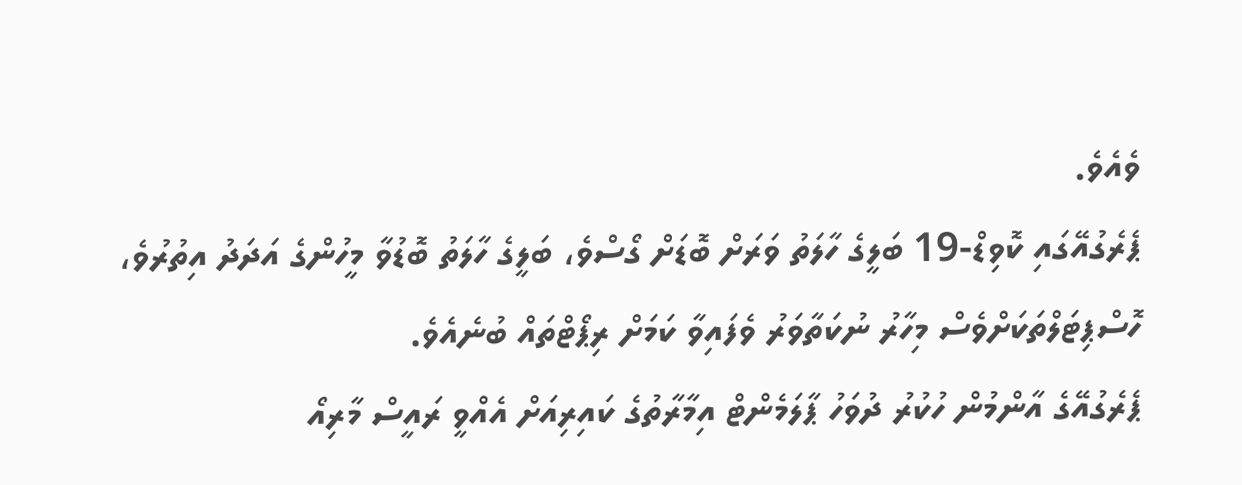ވެއެވެ.
ޕެރެގުއޭގައި ކޮވިޑް-19 ބަލީގެ ހާލަތު ވަރަށް ބޮޑަށް ގޯސްވެ، ބަލީގެ ހާލަތު ބޮޑުވާ މީހުންގެ އަދަދު އިތުރުވެ، ހޮސްޕިޓަލްތަކަށްވެސް މިހާރު ނުކަތާވަރު ވެފައިވާ ކަމަށް ރިޕޯޓްތައް ބުނެއެވެ.
ޕެރެގުއޭގެ އާންމުން ހުކުރު ދުވަހު ޕާލަމެންޓް އިމާރާތުގެ ކައިރިއަށް އެއްވީ ރައީސް މާރިއޯ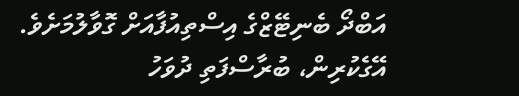އަބްދޯ ބެނިޓޭޒްގެ އިސްތިއުފާއަށް ގޮވާލުމަށެވެ.
އޭގެކުރިން، ބުރާސްފަތި ދުވަހު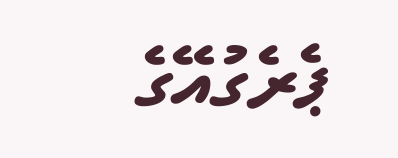ޕެރެގުއޭގެ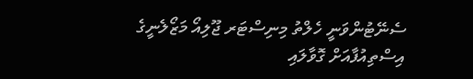ސެނޭޓުންވަނީ ހެލްތު މިނިސްޓަރ ޖޫލިއޯ މަޒޯލެނީގެ އިސްތިއުފާއަށް ގޮވާލައި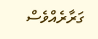ގަރާރެއްވެސް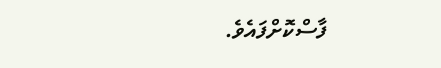ފާސްކޮށްފައެވެ.